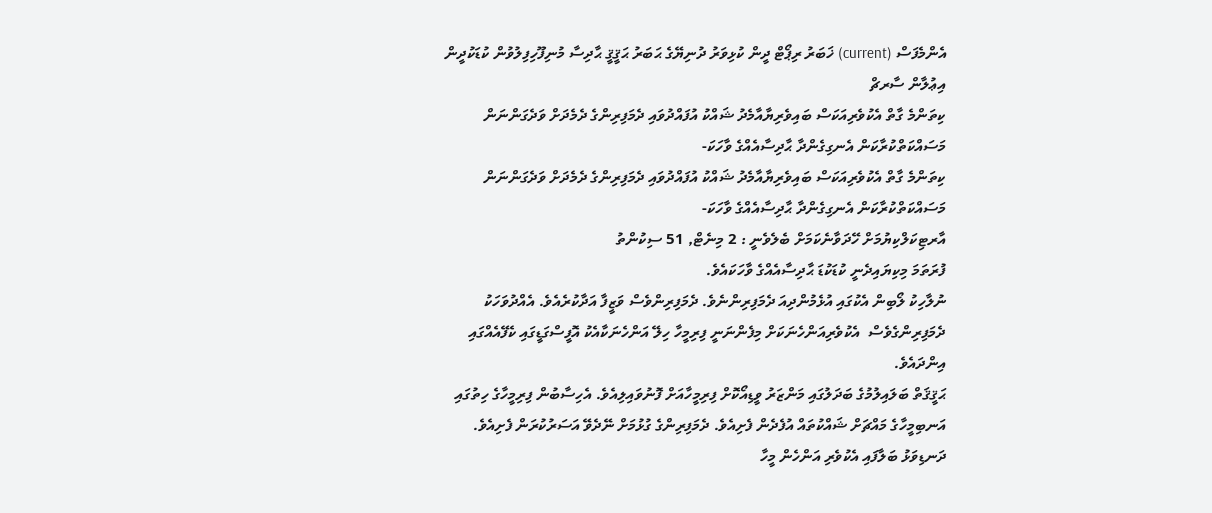އެންމެފަސް (current) ޚަބަރު ރިޕޯޓް ދީން ކުޅިވަރު ދުނިޔޭގެ ޙަބަރު ޙަޤީޤީ ޙާދިސާ މުނިފޫހިފިލުވުން ކުޑަކުދީން އިޢުލާން ސާރޗް
ކިތަންމެ ގާތް އެކުވެރިއަކަސް ބައިވެރިޔާއާމެދު ޝައްކު އުފައްދުވައި ދެމަފިރިންގެ ދެމެދަށް ވަދެގަންނަން މަސައްކަތްކުރާކަން އެނގިގެންދާ ޙާދިސާއެއްގެ ވާހަކަ-
ކިތަންމެ ގާތް އެކުވެރިއަކަސް ބައިވެރިޔާއާމެދު ޝައްކު އުފައްދުވައި ދެމަފިރިންގެ ދެމެދަށް ވަދެގަންނަން މަސައްކަތްކުރާކަން އެނގިގެންދާ ޙާދިސާއެއްގެ ވާހަކަ-
އާރޓިކަލްކިޔުމަށް ހޭދަވާނެކަމަށް ބެލެވެނީ : 2 މިނެޓް, 51 ސިކުންތު
ފުރަތަމަ މިކިޔައިދެނީ ކުޑަކުޑަ ޙާދިސާއެއްގެ ވާހަކައެވެ.
ނުލާހިކު ލޯބިން އެކުގައި އުޅެމުންދިއަ ދެމަފިރިންނެވެ. ދެމަފިރިންވެސް ވަޒީފާ އަދާކުރެއެވެ. އެއްދުވަހަކު ދެމަފިރިންގެވެސް  އެކުވެރިއަންހެނަކަށް މިފެންނަނީ ފިރިމީހާ ހިލޭ އަންހެނަކާއެކު އޮފީސްގަޑީގައި ކެފޭއެއްގައި އިންދައެވެ.
ޙަޤީޤަތް ބަލައިލުމުގެ ބަދަލުގައި މަންޒަރު ވީޑިއޯކޮށް ފިރިމީހާއަށް ފޮނުވައިލިއެވެ. އެހިސާބުން ފިރިމީހާގެ ހިތުގައި އަނބިމީހާގެ މައްޗަށް ޝައްކުތައް އުފެދެން ފެށިއެވެ. ދެމަފިރިންގެ ގުޅުމަށް ނޭދެވޭ އަސަރުކުރަން ފެށިއެވެ. ދަނޑިވަޅު ބަލާފައި އެކުވެރި އަންހެން މީހާ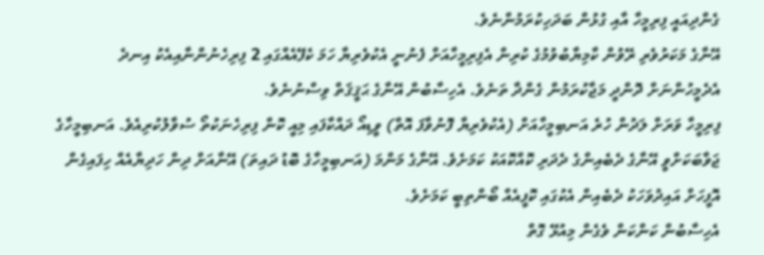ގެންދިއައީ ފިރިމީހާ އާއި ގުޅުން ބަދަހިކުރަމުންނެވެ.
އޭނާގެ މަކަރުވެރި ރޭވުން ކާމިޔާބުވުމުގެ ކުރިން އެފިރިމީހާއަށް ފެނުނީ އެކުވެރިޔާ ހަމަ ކެފޭއެއްގައި 2 ފިރިހެނުންނާއިއެކު އިނދެ އެދެމީހުންނަށް ދޮންދީ މަޖާކުރަމުން ގެންދާ ތަނެވެ. އެހިސާބުން އޭނާގެ ޙަޤީޤަތް ވިސްނުނެވެ.
ފިރިމީހާ ވަރަށް ލަދުން ހުރެ އަނބިމީހާއަށް (އެކުވެރިޔާ ފޮނުވާފަ އޮތް) ވީޑިއޯ ދައްކާފައި މިއީ ކޮން ފިރިހެނަކުތޯ ސުވާލުކުރިއެވެ. އަނބިމީހާގެ ޖަވާބަކަށްވީ އޭނާގެ ދެބެއިންގެ ދެދަރި ކޮއްކޮއަކު ކަމަށެވެ. އޭނާގެ މަންމަ (އަނބިމީހާގެ ބޮޑު ދައިތަ) އޭނާއަށް ދިން ހަދިޔާއެއް ހިފައިގެން އޮފީހަށް އައިދުވަހަކު ދެބެއިން އެކުގައި ކޮފީއެއް ބޯންތިބީ ކަމަށެވެ.
އެހިސާބުން ކަންކަން ވެގެން މިއުޅޭ ގޮތް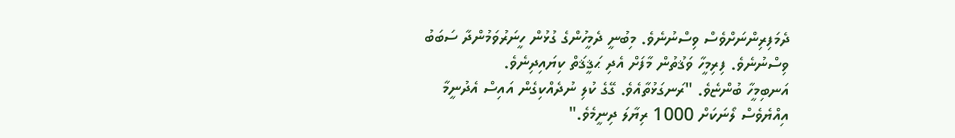ދެމަފިރިންނަށްވެސް ވިސްނުނެވެ. މިބުނީ ދެމީހުންގެ ގުޅުން ހީނަރުވަމުންދާ ސަބަބު ވިސްނުނެވެ. ފިރިމީހާ ވަޤުތުން މާފަށް އެދި ޙަޤީޤަތް ކިޔައިދިނެވެ.
އަނބިމީހާ ބުންޏެވެ. "ރަނގަޅުތާއެވެ. ގޭގެ ކުލި ނުދެއްކިގެން އައިސް އެދުނީމާ އިއްޔެވެސް ލޯނަކަށް 1000 ރިޔާލަ ދިނީމެވެ."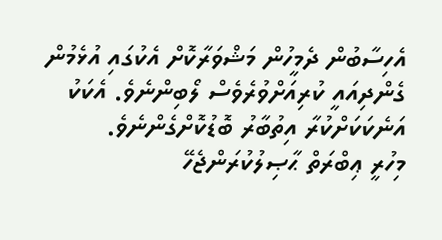އެހިސާބުން ދެމީހުން މަޝްވަރާކޮށް އެކުގައި އުޅެމުން ގެންދިއައީ ކުރިއަށްވުރެވެސް ލޯބިންނެވެ. އެކަކު އަނެކަކަށްކުރާ އިތުބާރު ބޮޑުކޮށްގެންނެވެ.
މިހުރީ ޢިބްރަތް ޙާޞިލުކުރަންޖެހޭ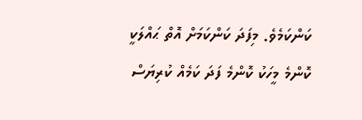ކަންކަމެވެ. މިފަދަ ކަންކަމަށް އޮތް ޙައްލަކީ ކޮންމެ މީހަކު ކޮންމެ ފަދަ ކަމެއް ކުރިޔަސް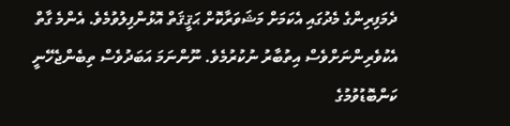ދެމަފިރިންގެ މެދުގައި އެކަމަށް މަޝަވަރާކޮށް ޙަޤީޤަތް އޮޅުންފިލުވުމެވެ. އެންމެ ގާތް އެކުވެރިންނަށްވެސް އިތުބާރު ނުކުރުމެވެ. ނޫންނަމަ އަބަދުވެސް ތިބެންޖެހޭނީ ކަންބޮޑުވުމުގެ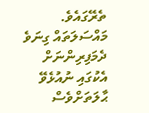ތެރޭގައެވެ. މައްސަލަތައް ގިނަވެ ދެމަފިރިންނަށް އެކުގައި ނުއުޅެވޭ ޙާލަތަށްވެސް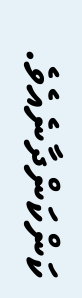ކަންކަންދާނެއެވެ.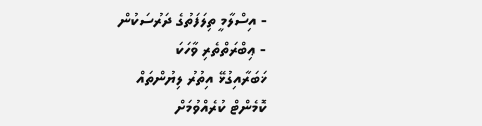- އިސްލާމީ ތިލަފަތުގެ ދަރުސަކުން
- ޢިބްރަތްތެރި ވާހަކަ
ޚަބަރާއިގުޅޭ އިތުރު ލިޔުންތައް
ކޮމެންޓް ކުރެއްވުމަށް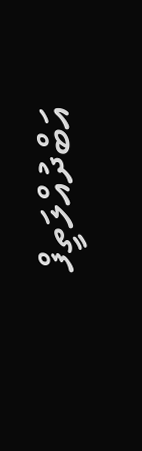އަބްދުއްލަތީފް